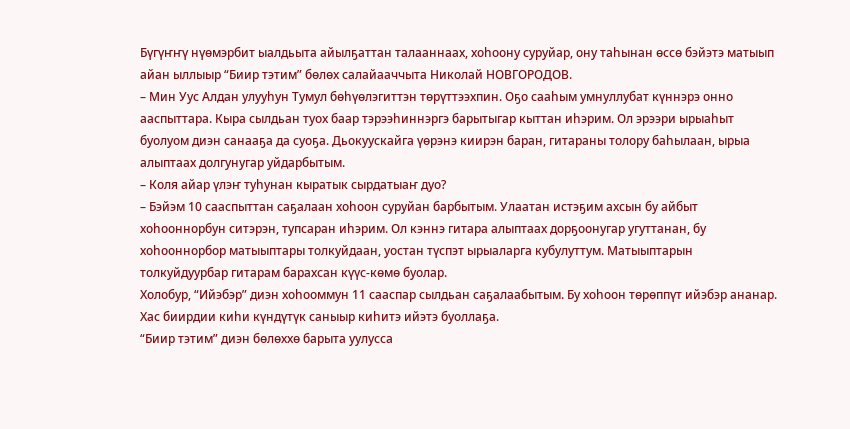Бүгүҥҥү нүөмэрбит ыалдьыта айылҕаттан талааннаах, хоһоону суруйар, ону таһынан өссө бэйэтэ матыып айан ыллыыр “Биир тэтим” бөлөх салайааччыта Николай НОВГОРОДОВ.
– Мин Уус Алдан улууһун Тумул бөһүөлэгиттэн төрүттээхпин. Оҕо сааһым умнуллубат күннэрэ онно ааспыттара. Кыра сылдьан туох баар тэрээһиннэргэ барытыгар кыттан иһэрим. Ол эрээри ырыаһыт буолуом диэн санааҕа да суоҕа. Дьокуускайга үөрэнэ киирэн баран, гитараны толору баһылаан, ырыа алыптаах долгунугар уйдарбытым.
– Коля айар үлэҥ туһунан кыратык сырдатыаҥ дуо?
– Бэйэм 10 сааспыттан саҕалаан хоһоон суруйан барбытым. Улаатан истэҕим ахсын бу айбыт хоһооннорбун ситэрэн, тупсаран иһэрим. Ол кэннэ гитара алыптаах дорҕоонугар угуттанан, бу хоһооннорбор матыыптары толкуйдаан, уостан түспэт ырыаларга кубулуттум. Матыыптарын толкуйдуурбар гитарам барахсан күүс-көмө буолар.
Холобур, “Ийэбэр” диэн хоһооммун 11 сааспар сылдьан саҕалаабытым. Бу хоһоон төрөппүт ийэбэр ананар. Хас биирдии киһи күндүтүк саныыр киһитэ ийэтэ буоллаҕа.
“Биир тэтим” диэн бөлөххө барыта уулусса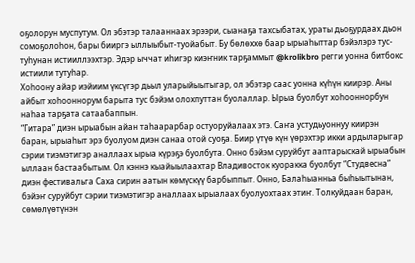оҕолорун муспутум. Ол эбэтэр талааннаах эрээри, сыанаҕа тахсыбатах, ураты дьоҕурдаах дьон сомоҕолоһон, бары бииргэ ыллыыбыт-туойабыт. Бу бөлөххө баар ырыаһыттар бэйэлэрэ тус-туһунан истииллээхтэр. Эдэр ыччат иһигэр киэҥник тарҕаммыт @krolikbro регги уонна битбокс истиили тутуһар.
Хоһоону айар иэйиим үксүгэр дьыл уларыйыытыгар, ол эбэтэр саас уонна күһүн киирэр. Аны айбыт хоһооннорум барыта тус бэйэм олохпуттан буолаллар. Ырыа буолбут хоһооннорбун наһаа тарҕата сатаабаппын.
“Гитара” диэн ырыабын айан таһаарарбар остуоруйалаах этэ. Саҥа устудьуоннуу киирэн баран, ырыаһыт эрэ буолуом диэн санаа отой суоҕа. Биир үтүө күн үөрэхтэр икки ардыларыгар сэрии тиэмэтигэр аналлаах ырыа күрэҕэ буолбута. Онно бэйэм суруйбут ааптарыскай ырыабын ыллаан бастаабытым. Ол кэннэ кыайыылаахтар Владивосток куоракка буолбут “Студвесна” диэн фестивальга Саха сирин аатын көмүскүү барбыппыт. Онно, Балаһыанньа быһыытынан, бэйэҥ суруйбут сэрии тиэмэтигэр аналлаах ырыалаах буолуохтаах этиҥ. Толкуйдаан баран, сөмөлүөтүнэн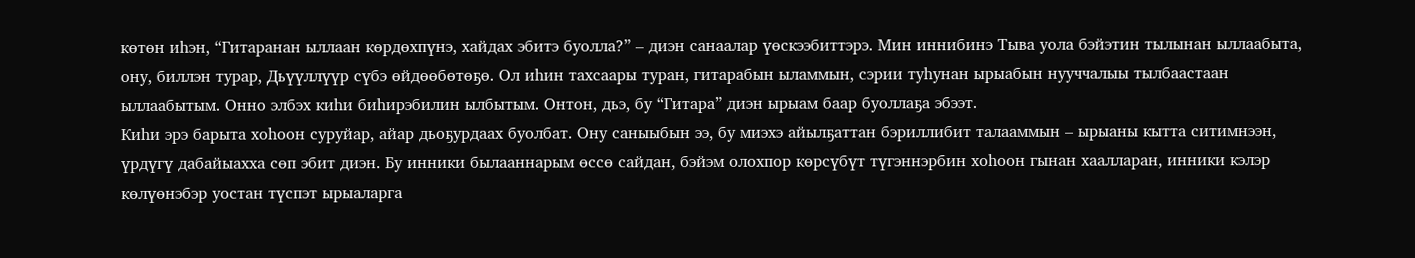көтөн иһэн, “Гитаранан ыллаан көрдөхпүнэ, хайдах эбитэ буолла?” – диэн санаалар үөскээбиттэрэ. Мин иннибинэ Тыва уола бэйэтин тылынан ыллаабыта, ону, биллэн турар, Дьүүллүүр сүбэ өйдөөбөтөҕө. Ол иһин тахсаары туран, гитарабын ыламмын, сэрии туһунан ырыабын нууччалыы тылбаастаан ыллаабытым. Онно элбэх киһи биһирэбилин ылбытым. Онтон, дьэ, бу “Гитара” диэн ырыам баар буоллаҕа эбээт.
Киһи эрэ барыта хоһоон суруйар, айар дьоҕурдаах буолбат. Ону саныыбын ээ, бу миэхэ айылҕаттан бэриллибит талааммын – ырыаны кытта ситимнээн, үрдүгү дабайыахха сөп эбит диэн. Бу инники былааннарым өссө сайдан, бэйэм олохпор көрсүбүт түгэннэрбин хоһоон гынан хаалларан, инники кэлэр көлүөнэбэр уостан түспэт ырыаларга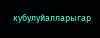кубулуйалларыгар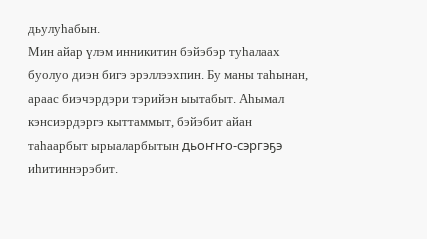дьулуһабын.
Мин айар үлэм инникитин бэйэбэр туһалаах буолуо диэн бигэ эрэллээхпин. Бу маны таһынан, араас биэчэрдэри тэрийэн ыытабыт. Аһымал кэнсиэрдэргэ кыттаммыт, бэйэбит айан таһаарбыт ырыаларбытын дьоҥҥо-сэргэҕэ иһитиннэрэбит.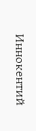Иннокентий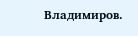Владимиров.